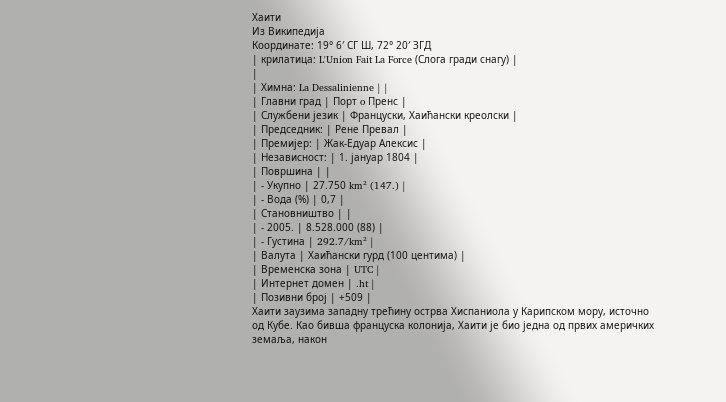Хаити
Из Википедија
Координате: 19° 6′ СГ Ш, 72° 20′ ЗГД
| крилатица: L'Union Fait La Force (Слога гради снагу) |
|
| Химна: La Dessalinienne | |
| Главни град | Порт o Пренс |
| Службени језик | Француски, Хаићански креолски |
| Председник: | Рене Превал |
| Премијер: | Жак-Едуар Алексис |
| Независност: | 1. јануар 1804 |
| Површина | |
| - Укупно | 27.750 km² (147.) |
| - Вода (%) | 0,7 |
| Становништво | |
| - 2005. | 8.528.000 (88) |
| - Густина | 292.7/km² |
| Валута | Хаићански гурд (100 центима) |
| Временска зона | UTC |
| Интернет домен | .ht |
| Позивни број | +509 |
Хаити заузима западну трећину острва Хиспаниола у Карипском мору, источно од Кубе. Као бивша француска колонија, Хаити је био једна од првих америчких земаља, након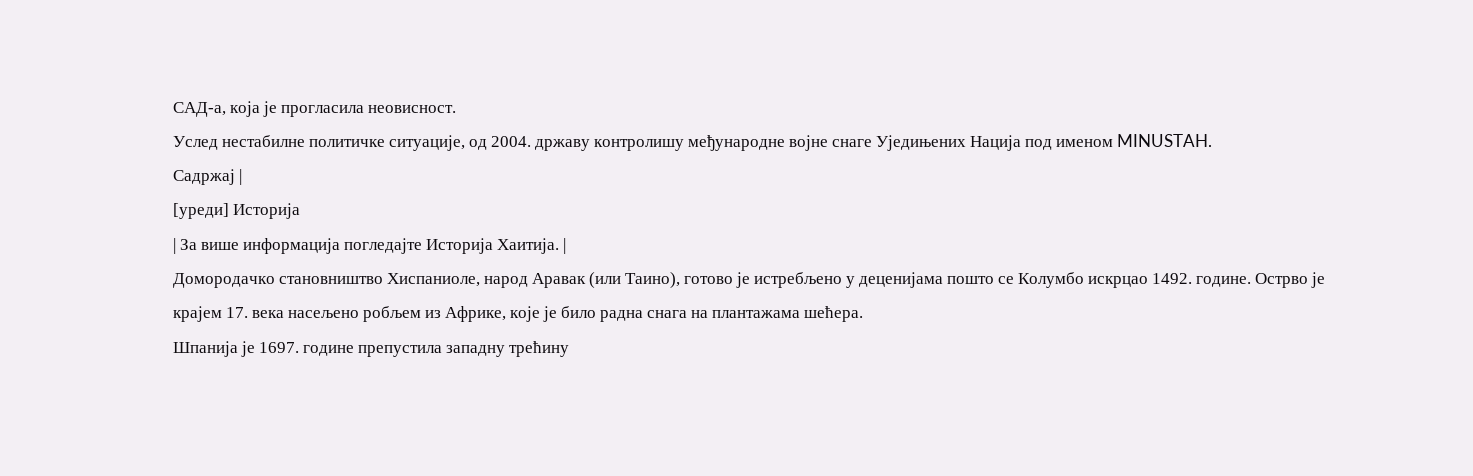САД-а, која је прогласила неовисност.
Услед нестабилне политичке ситуације, од 2004. државу контролишу међународне војне снаге Уједињених Нација под именом MINUSTAH.
Садржај |
[уреди] Историја
| За више информација погледајте Историја Хаитија. |
Домородачко становништво Хиспаниоле, народ Аравак (или Таино), готово је истребљено у деценијама пошто се Колумбо искрцао 1492. године. Острво је крајем 17. века насељено робљем из Африке, које је било радна снага на плантажама шећера.
Шпанија је 1697. године препустила западну трећину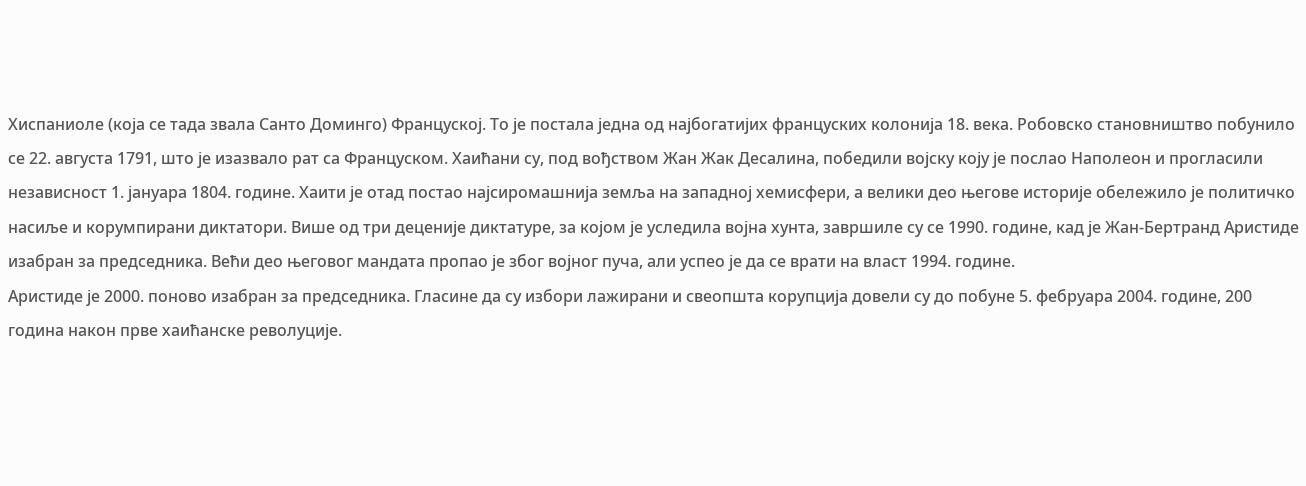Хиспаниоле (која се тада звала Санто Доминго) Француској. То је постала једна од најбогатијих француских колонија 18. века. Робовско становништво побунило се 22. августа 1791, што је изазвало рат са Француском. Хаићани су, под вођством Жан Жак Десалина, победили војску коју је послао Наполеон и прогласили независност 1. јануара 1804. године. Хаити је отад постао најсиромашнија земља на западној хемисфери, а велики део његове историје обележило је политичко насиље и корумпирани диктатори. Више од три деценије диктатуре, за којом је уследила војна хунта, завршиле су се 1990. године, кад је Жан-Бертранд Аристиде изабран за председника. Већи део његовог мандата пропао је због војног пуча, али успео је да се врати на власт 1994. године.
Аристиде је 2000. поново изабран за председника. Гласине да су избори лажирани и свеопшта корупција довели су до побуне 5. фебруара 2004. године, 200 година након прве хаићанске револуције.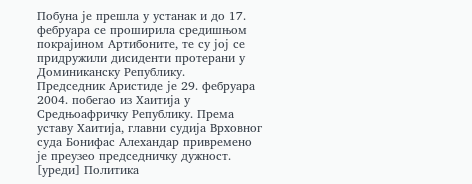Побуна је прешла у устанак и до 17. фебруара се проширила средишњом покрајином Артибоните, те су јој се придружили дисиденти протерани у Доминиканску Републику.
Председник Аристиде је 29. фебруара 2004. побегао из Хаитија у Средњоафричку Републику. Према уставу Хаитија, главни судија Врховног суда Бонифас Алеxандар привремено је преузео председничку дужност.
[уреди] Политика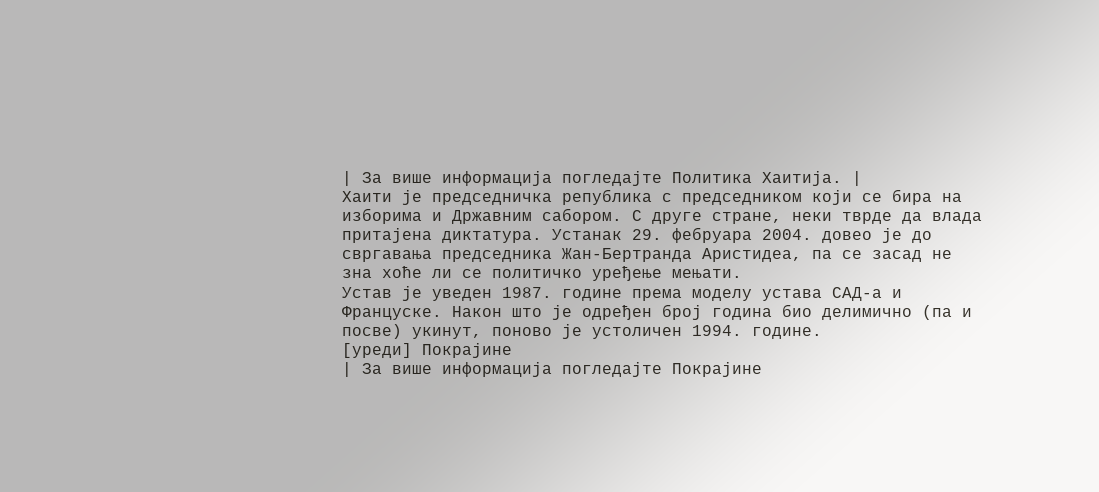| За више информација погледајте Политика Хаитија. |
Хаити је председничка република с председником који се бира на изборима и Државним сабором. С друге стране, неки тврде да влада притајена диктатура. Устанак 29. фебруара 2004. довео је до свргавања председника Жан-Бертранда Аристидеа, па се засад не зна хоће ли се политичко уређење мењати.
Устав је уведен 1987. године према моделу устава САД-а и Француске. Након што је одређен број година био делимично (па и посве) укинут, поново је устоличен 1994. године.
[уреди] Покрајине
| За више информација погледајте Покрајине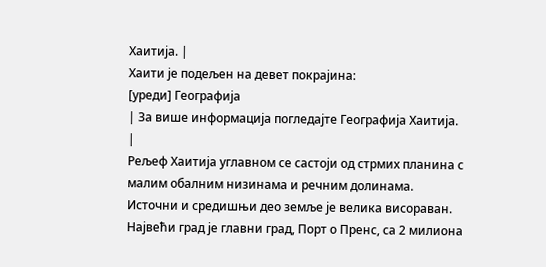Хаитија. |
Хаити је подељен на девет покрајина:
[уреди] Географија
| За више информација погледајте Географија Хаитија. |
Рељеф Хаитија углавном се састоји од стрмих планина с малим обалним низинама и речним долинама. Источни и средишњи део земље је велика висораван.
Највећи град је главни град, Порт о Пренс, са 2 милиона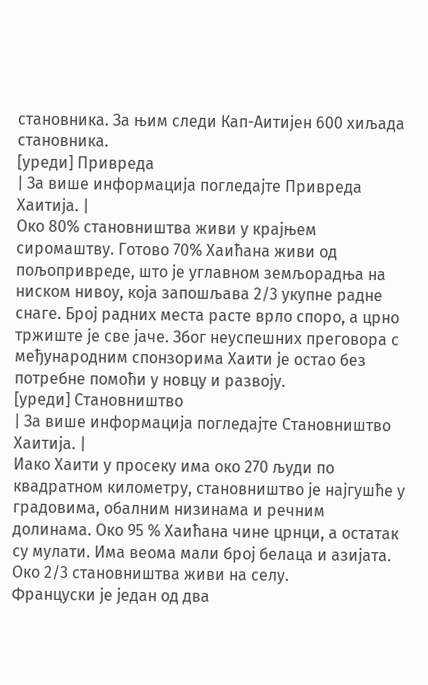становника. За њим следи Кап-Аитијен 600 хиљада становника.
[уреди] Привреда
| За више информација погледајте Привреда Хаитија. |
Око 80% становништва живи у крајњем сиромаштву. Готово 70% Хаићана живи од пољопривреде, што је углавном земљорадња на ниском нивоу, која запошљава 2/3 укупне радне снаге. Број радних места расте врло споро, а црно тржиште је све јаче. Због неуспешних преговора с међународним спонзорима Хаити је остао без потребне помоћи у новцу и развоју.
[уреди] Становништво
| За више информација погледајте Становништво Хаитија. |
Иако Хаити у просеку има око 270 људи по квадратном километру, становништво је најгушће у градовима, обалним низинама и речним долинама. Око 95 % Хаићана чине црнци, а остатак су мулати. Има веома мали број белаца и азијата. Око 2/3 становништва живи на селу.
Француски је један од два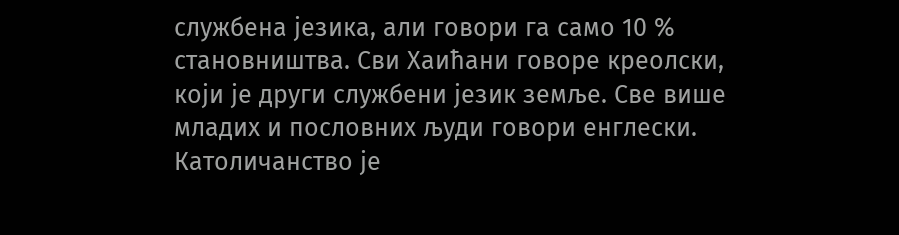службена језика, али говори га само 10 % становништва. Сви Хаићани говоре креолски, који је други службени језик земље. Све више младих и пословних људи говори енглески.
Католичанство је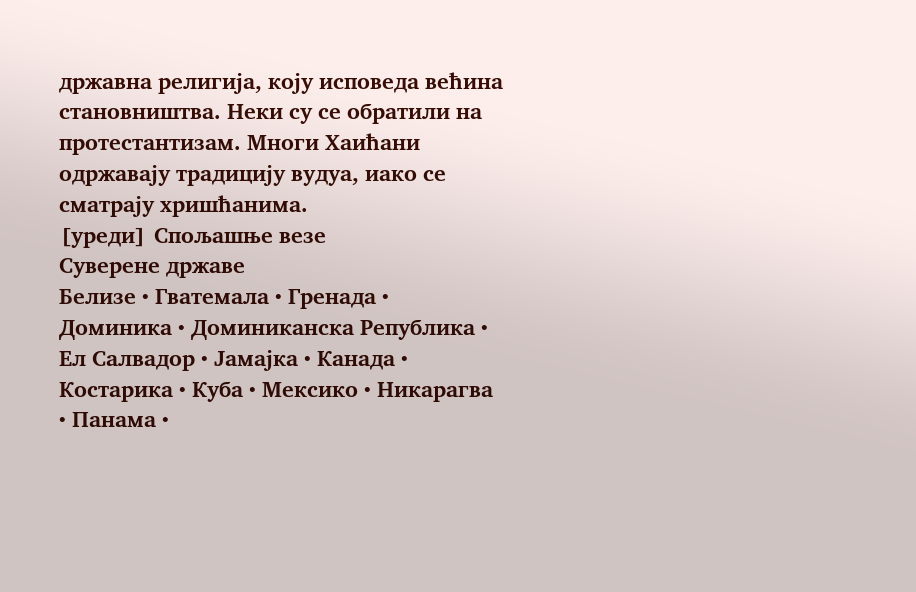државна религија, коју исповеда већина становништва. Неки су се обратили на протестантизам. Многи Хаићани одржавају традицију вудуа, иако се сматрају хришћанима.
[уреди] Спољашње везе
Суверене државе
Белизе • Гватемала • Гренада • Доминика • Доминиканска Република • Ел Салвадор • Јамајка • Канада • Костарика • Куба • Мексико • Никарагва • Панама •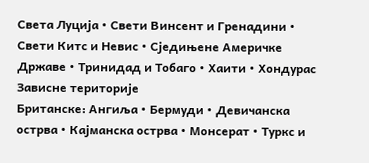Света Луција • Свети Винсент и Гренадини • Свети Китс и Невис • Сједињене Америчке Државе • Тринидад и Тобаго • Хаити • Хондурас
Зависне територије
Британске: Ангиља • Бермуди • Девичанска острва • Кајманска острва • Монсерат • Туркс и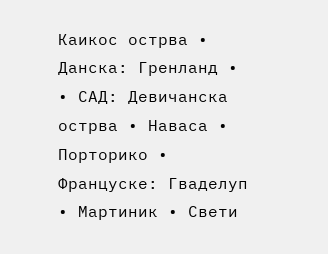Каикос острва • Данска: Гренланд •
• САД: Девичанска острва • Наваса • Порторико • Француске: Гваделуп • Мартиник • Свети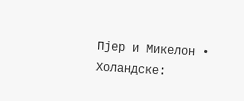Пјер и Микелон • Холандске: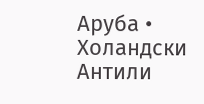Аруба • Холандски Антили